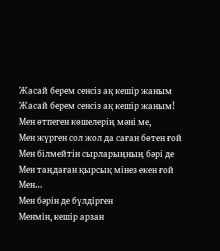Жасай берем сенсіз ақ кешір жаным
Жасай берем сенсіз ақ кешір жаным!
Мен өтпеген көшелерің мәні ме,
Мен жүрген сол жол да саған бөтен ғой
Мен білмейтін сырларыңның бәрі де
Мен таңдаған қырсық мінез екен ғой
Мен…
Мен бәрін де бүлдірген
Менмін, кешір арзан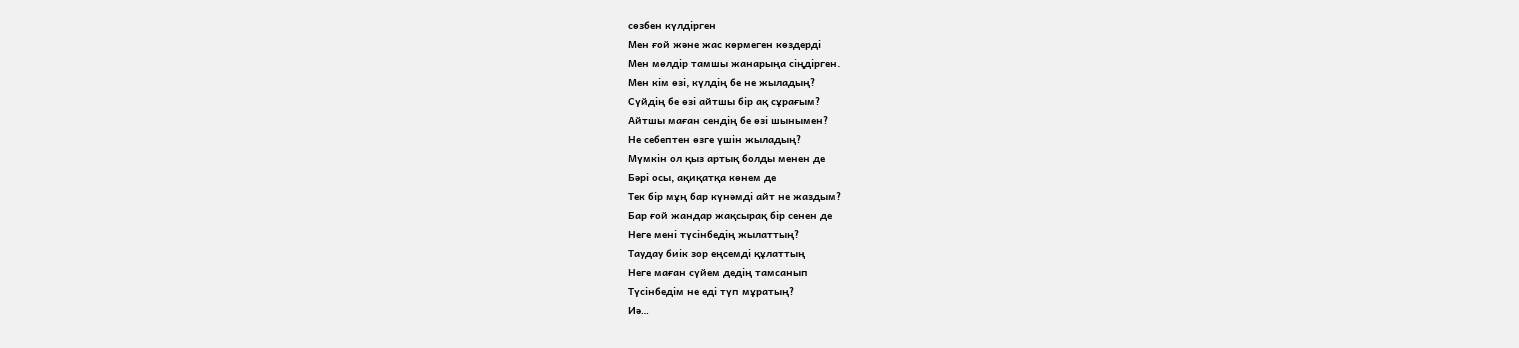сөзбен күлдірген
Мен ғой және жас көрмеген көздерді
Мен мөлдір тамшы жанарыңа сіңдірген.
Мен кім өзі, күлдің бе не жыладың?
Сүйдің бе өзі айтшы бір ақ сұрағым?
Айтшы маған сендің бе өзі шынымен?
Не себептен өзге үшін жыладың?
Мүмкін ол қыз артық болды менен де
Бәрі осы, ақиқатқа көнем де
Тек бір мұң бар күнәмді айт не жаздым?
Бар ғой жандар жақсырақ бір сенен де
Неге мені түсінбедің жылаттың?
Таудау биік зор еңсемді құлаттың
Неге маған сүйем дедің тамсанып
Түсінбедім не еді түп мұратың?
Иә…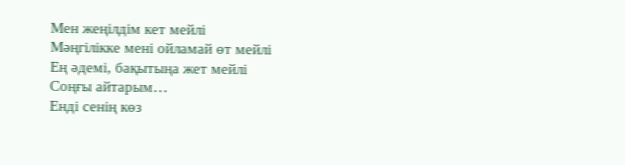Мен жеңілдім кет мейлі
Мәңгілікке мені ойламай өт мейлі
Ең әдемі, бақытыңа жет мейлі
Соңғы айтарым…
Енді сенің көз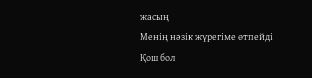жасың
Менің нәзік жүрегіме өтпейді
Қош бол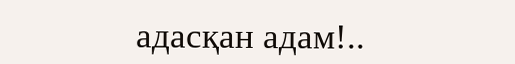адасқан адам!..